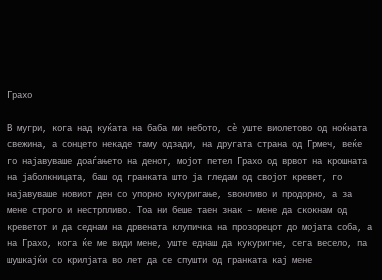Грахо

В мугри, кога над куќата на баба ми небото, сѐ уште виолетово од ноќната свежина, а сонцето некаде таму одзади, на другата страна од Грмеч, веќе го најавуваше доаѓањето на денот, мојот петел Грахо од врвот на крошната на јаболкницата, баш од гранката што ја гледам од својот кревет, го најавуваше новиот ден со упорно кукуригање, ѕвонливо и продорно, а за мене строго и нестрпливо. Тоа ни беше таен знак – мене да скокнам од креветот и да седнам на дрвената клупичка на прозорецот до мојата соба, а на Грахо, кога ќе ме види мене, уште еднаш да кукуригне, сега весело, па шушкајќи со крилјата во лет да се спушти од гранката кај мене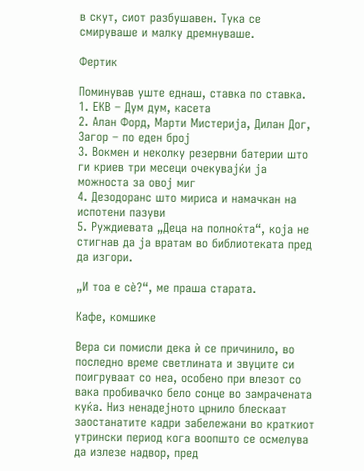в скут, сиот разбушавен. Тука се смируваше и малку дремнуваше.

Фертик

Поминував уште еднаш, ставка по ставка.
1. ЕКВ – Дум дум, касета
2. Алан Форд, Марти Мистерија, Дилан Дог, Загор – по еден број
3. Вокмен и неколку резервни батерии што ги криев три месеци очекувајќи ја можноста за овој миг
4. Дезодоранс што мириса и намачкан на испотени пазуви
5. Руждиевата „Деца на полноќта“, која не стигнав да ја вратам во библиотеката пред да изгори.

„И тоа е сѐ?“, ме праша старата.

Кафе, комшике

Вера си помисли дека ѝ се причинило, во последно време светлината и звуците си поигруваат со неа, особено при влезот со вака пробивачко бело сонце во замрачената куќа. Низ ненадејното црнило блескаат заостанатите кадри забележани во краткиот утрински период кога воопшто се осмелува да излезе надвор, пред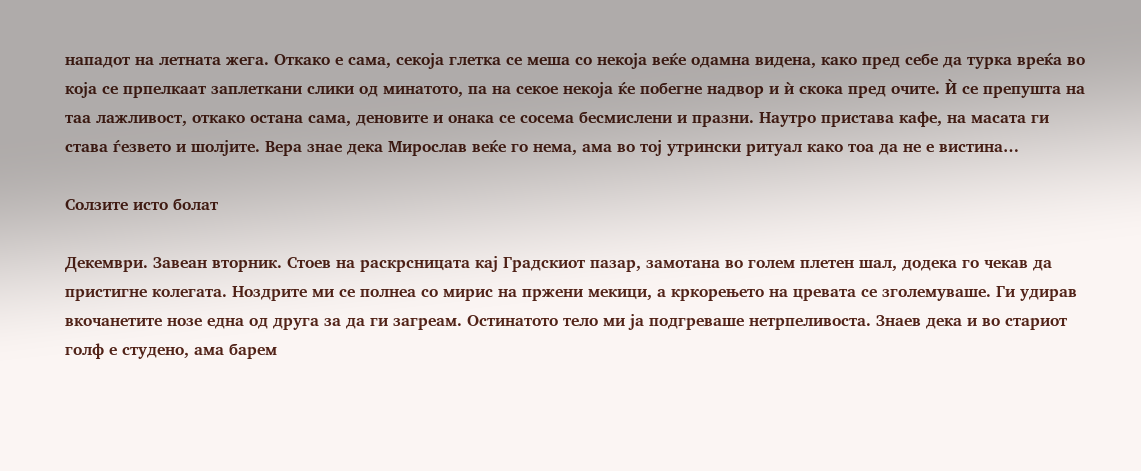нападот на летната жега. Откако е сама, секоја глетка се меша со некоја веќе одамна видена, како пред себе да турка вреќа во која се прпелкаат заплеткани слики од минатото, па на секое некоја ќе побегне надвор и ѝ скока пред очите. Ѝ се препушта на таа лажливост, откако остана сама, деновите и онака се сосема бесмислени и празни. Наутро пристава кафе, на масата ги става ѓезвето и шолјите. Вера знае дека Мирослав веќе го нема, ама во тој утрински ритуал како тоа да не е вистина…

Солзите исто болат

Декември. Завеан вторник. Стоев на раскрсницата кај Градскиот пазар, замотана во голем плетен шал, додека го чекав да пристигне колегата. Ноздрите ми се полнеа со мирис на пржени мекици, а кркорењето на цревата се зголемуваше. Ги удирав вкочанетите нозе една од друга за да ги загреам. Остинатото тело ми ја подгреваше нетрпеливоста. Знаев дека и во стариот голф е студено, ама барем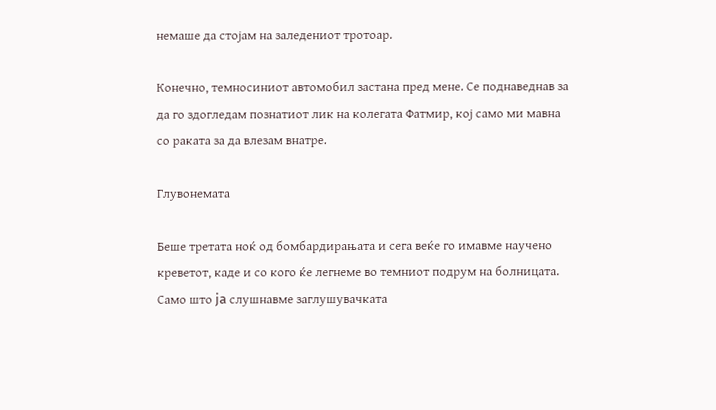немаше да стојам на заледениот тротоар.

Конечно, темносиниот автомобил застана пред мене. Се поднаведнав за да го здогледам познатиот лик на колегата Фатмир, кој само ми мавна со раката за да влезам внатре.

Глувонемата

Беше третата ноќ од бомбардирањата и сега веќе го имавме научено креветот, каде и со кого ќе легнеме во темниот подрум на болницата. Само што ja слушнавме заглушувачката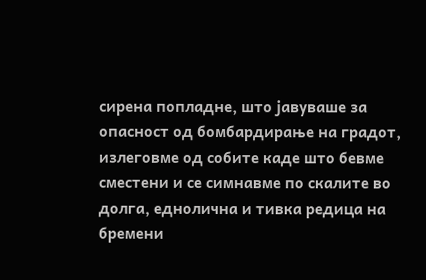сирена попладне, што јавуваше за опасност од бомбардирање на градот, излеговме од собите каде што бевме сместени и се симнавме по скалите во долга, еднолична и тивка редица на бремени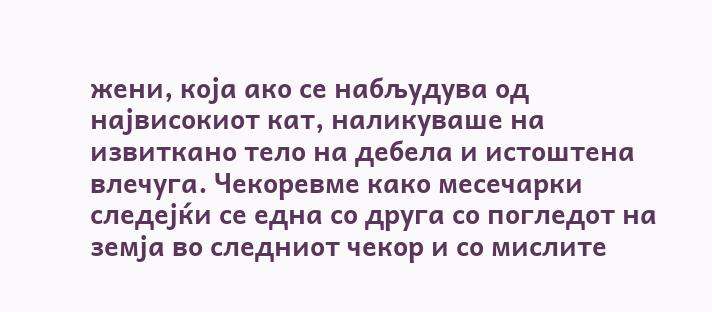жени, која ако се набљудува од највисокиот кат, наликуваше на извиткано тело на дебела и истоштена влечуга. Чекоревме како месечарки следејќи се една со друга со погледот на земја во следниот чекор и со мислите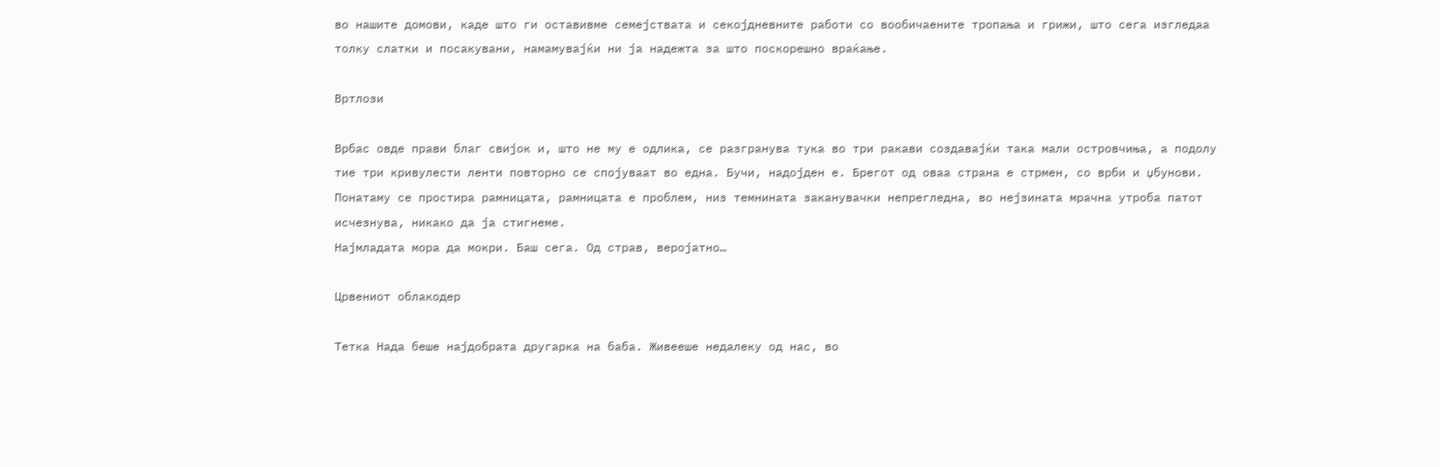во нашите домови, каде што ги оставивме семејствата и секојдневните работи со вообичаените тропања и грижи, што сега изгледаа толку слатки и посакувани, намамувајќи ни ја надежта за што поскорешно враќање.

Вртлози

Врбас овде прави благ свијок и, што не му е одлика, се разгранува тука во три ракави создавајќи така мали островчиња, а подолу тие три кривулести ленти повторно се спојуваат во една. Бучи, надојден е. Брегот од оваа страна е стрмен, со врби и џбунови. Понатаму се простира рамницата, рамницата е проблем, низ темнината заканувачки непрегледна, во нејзината мрачна утроба патот исчезнува, никако да ја стигнеме.
Најмладата мора да мокри. Баш сега. Од страв, веројатно…

Црвениот облакодер

Тетка Нада беше најдобрата другарка на баба. Живееше недалеку од нас, во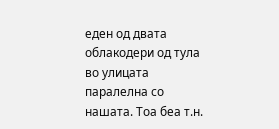еден од двата облакодери од тула во улицата паралелна со нашата. Тоа беа т.н.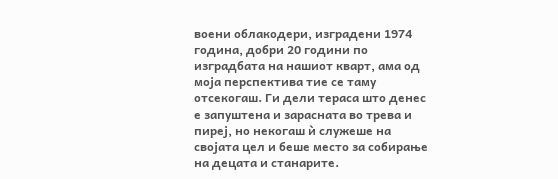воени облакодери, изградени 1974 година, добри 20 години по изградбата на нашиот кварт, ама од моја перспектива тие се таму отсекогаш. Ги дели тераса што денес е запуштена и зарасната во трева и пиреј, но некогаш ѝ служеше на својата цел и беше место за собирање на децата и станарите.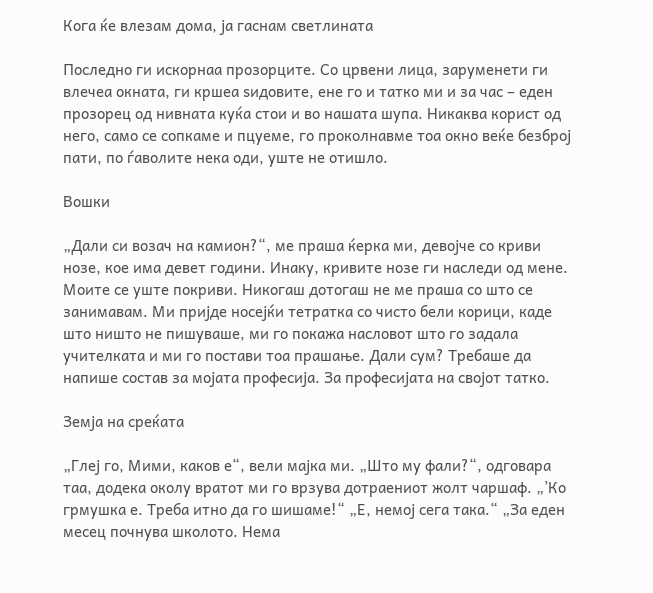Кога ќе влезам дома, ја гаснам светлината

Последно ги искорнаа прозорците. Со црвени лица, заруменети ги влечеа окната, ги кршеа ѕидовите, ене го и татко ми и за час – еден прозорец од нивната куќа стои и во нашата шупа. Никаква корист од него, само се сопкаме и пцуеме, го проколнавме тоа окно веќе безброј пати, по ѓаволите нека оди, уште не отишло.

Вошки

„Дали си возач на камион?“, ме праша ќерка ми, девојче со криви нозе, кое има девет години. Инаку, кривите нозе ги наследи од мене. Моите се уште покриви. Никогаш дотогаш не ме праша со што се занимавам. Ми пријде носејќи тетратка со чисто бели корици, каде што ништо не пишуваше, ми го покажа насловот што го задала учителката и ми го постави тоа прашање. Дали сум? Требаше да напише состав за мојата професија. За професијата на својот татко.

Земја на среќата

„Глеј го, Мими, каков е“, вели мајка ми. „Што му фали?“, одговара таа, додека околу вратот ми го врзува дотраениот жолт чаршаф. „’Ко грмушка е. Треба итно да го шишаме!“ „Е, немој сега така.“ „За еден месец почнува школото. Нема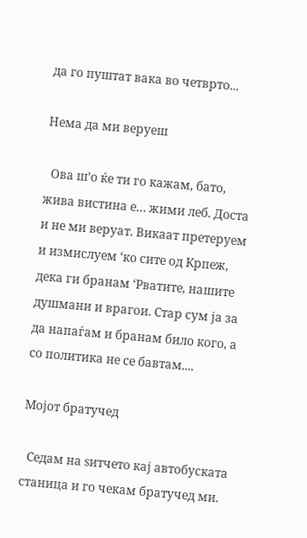да го пуштат вака во четврто...

Нема да ми веруеш

  Ова ш’о ќе ти го кажам, бато, жива вистина е… жими леб. Доста и не ми веруат. Викаат претеруем и измислуем ‘ко сите од Крпеж, дека ги бранам ‘Рватите, нашите душмани и врагои. Стар сум ја за да напаѓам и бранам било кого, а со политика не се бавтам....

Мојот братучед

  Седам на ѕитчето кај автобуската станица и го чекам братучед ми.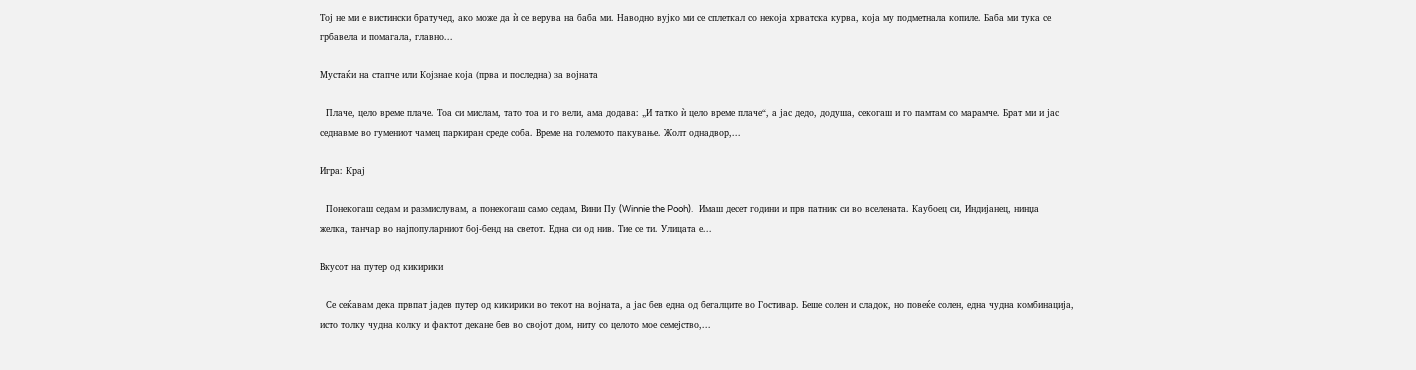Тој не ми е вистински братучед, ако може да ѝ се верува на баба ми. Наводно вујко ми се сплеткал со некоја хрватска курва, која му подметнала копиле. Баба ми тука се грбавела и помагала, главно...

Мустаќи на стапче или Којзнае која (прва и последна) за војната

  Плаче, цело време плаче. Тоа си мислам, тато тоа и го вели, ама додава: „И татко ѝ цело време плаче“, а јас дедо, додуша, секогаш и го памтам со марамче. Брат ми и јас седнавме во гумениот чамец паркиран среде соба. Време на големото пакување. Жолт однадвор,...

Игра: Крај

  Понекогаш седам и размислувам, а понекогаш само седам, Вини Пу (Winnie the Pooh).   Имаш десет години и прв патник си во вселената. Каубоец си, Индијанец, нинџа желка, танчар во најпопуларниот бој-бенд на светот. Една си од нив. Тие се ти. Улицата е...

Вкусот на путер од кикирики

  Се сеќавам дека првпат јадев путер од кикирики во текот на војната, а јас бев една од бегалците во Гостивар. Беше солен и сладок, но повеќе солен, една чудна комбинација, исто толку чудна колку и фактот декане бев во својот дом, ниту со целото мое семејство,...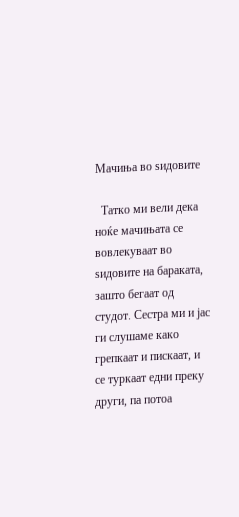Мачиња во ѕидовите

  Татко ми вели дека ноќе мачињата се вовлекуваат во ѕидовите на бараката, зашто бегаат од студот. Сестра ми и јас ги слушаме како грепкаат и пискаат, и се туркаат едни преку други, па потоа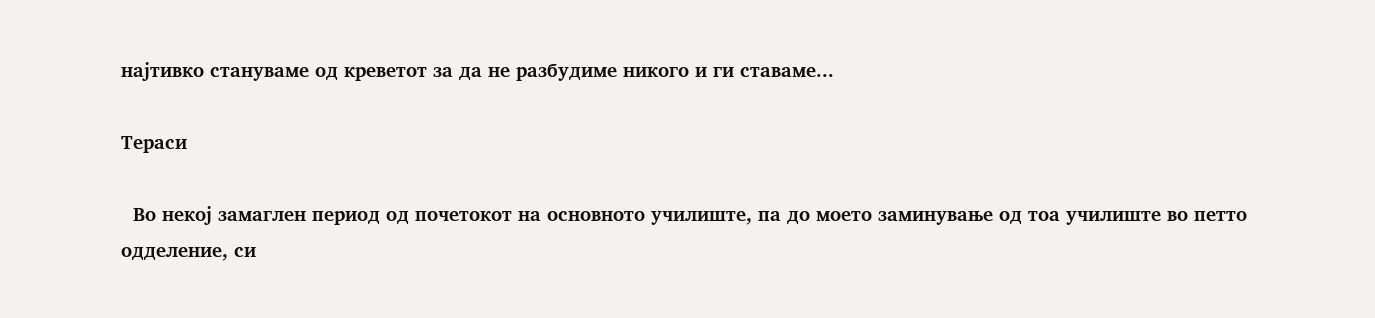најтивко стануваме од креветот за да не разбудиме никого и ги ставаме...

Тераси

  Во некој замаглен период од почетокот на основното училиште, па до моето заминување од тоа училиште во петто одделение, си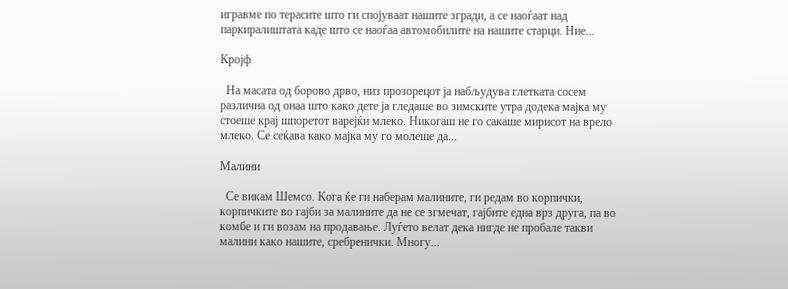игравме по терасите што ги спојуваат нашите згради, а се наоѓаат над паркиралиштата каде што се наоѓаа автомобилите на нашите старци. Ние...

Кројф

  На масата од борово дрво, низ прозорецот ја набљудува глетката сосем различна од онаа што како дете ја гледаше во зимските утра додека мајка му стоеше крај шпоретот варејќи млеко. Никогаш не го сакаше мирисот на врело млеко. Се сеќава како мајка му го молеше да...

Малини

  Се викам Шемсо. Кога ќе ги наберам малините, ги редам во корпички, корпичките во гајби за малините да не се згмечат, гајбите една врз друга, па во комбе и ги возам на продавање. Луѓето велат дека нигде не пробале такви малини како нашите, сребренички. Многу...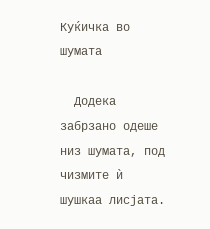Куќичка во шумата

  Додека забрзано одеше низ шумата, под чизмите ѝ шушкаа лисјата.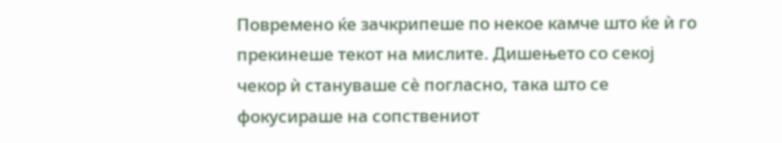Повремено ќе зачкрипеше по некое камче што ќе ѝ го прекинеше текот на мислите. Дишењето со секој чекор ѝ стануваше сѐ погласно, така што се фокусираше на сопствениот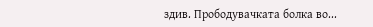здив. Прободувачката болка во...